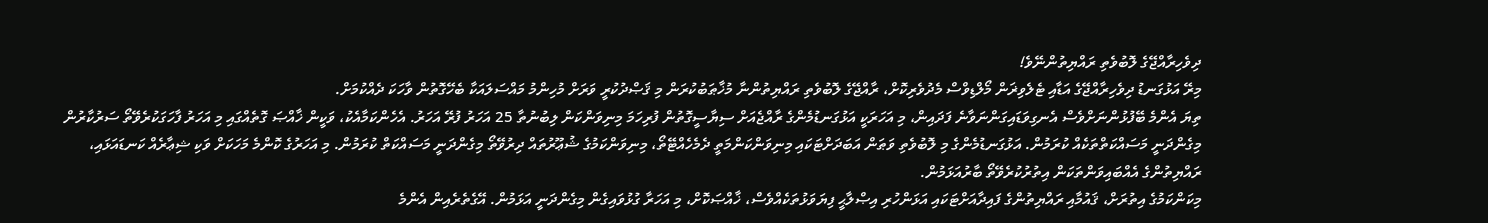ދިވެހިރާއްޖޭގެ ލޮބުވެތި ރައްޔިތުންނޭވެ!
މިރޭ އަޅުގަނޑު ދިވެހިރާއްޖޭގެ އަޑާއި ޓެލެވިޜަން މޯލްޑިވްސް މެދުވެރިކޮށް، ރާއްޖޭގެ ލޮބުވެތި ރައްޔިތުންނާ މުޚާޠަބުކުރަން މި ޤަޞްދުކުރީ ވަރަށް މުހިންމު މައްސަލައަކާ ބެހޭގޮތުން ވާހަކަ ދެއްކުމަށް.
ތިޔަ އެންމެ ބޭފުޅުންނަށްވެސް އެނގިވަޑައިގަންނަވާނެ ފަދައިން، މި އަހަރަކީ އަޅުގަނޑުމެންގެ ރާއްޖެއަށް ސިޔާސީގޮތުން ފުރިހަމަ މިނިވަންކަން ލިބުނުތާ 25 އަހަރު ފުރޭ އަހަރު. އެހެންކަމާއެކު، ވަކީން ޚާއްޞަ ގޮތެއްގައި މި އަހަރު ފާހަގަކުރެވޭތޯ ސަރުކާރުން މިގެންދަނީ މަސައްކަތްތަކެއް ކުރަމުން. އަޅުގަނޑުމެންގެ މި ލޮބުވެތި ވަޠަން އަބަދަށްޓަކައި މިނިވަންކަންމަތީ ދެމެހެއްޓޭތޯ، މިނިވަންކަމުގެ ޝުޢޫރުތައް ދިރުވޭތޯ މިގެންދަނީ މަސައްކަތް ކުރަމުން. މި އަހަރުގެ ކޮންމެ މަހަކަށް ވަކި ޝިޢާރެއް ކަނޑައަޅައި، ރައްޔިތުންގެ އެއްބައިވަންތަކަން އިތުރުކުރެވޭތޯ ބާރުއަޅަމުން.
މިކަންކަމުގެ އިތުރަށް، ޤައުމާއި ރައްޔިތުންގެ ފައިދާއަށްޓަކައި އަޅަންހުރި އިޞްލާޙީ ފިޔަވަޅުތަކެއްވެސް، ޚާއްޞަކޮށް، މި އަހަރާ ގުޅުވައިގެން މިގެންދަނީ އަޅަމުން. އޭގެތެރެއިން އެންމެ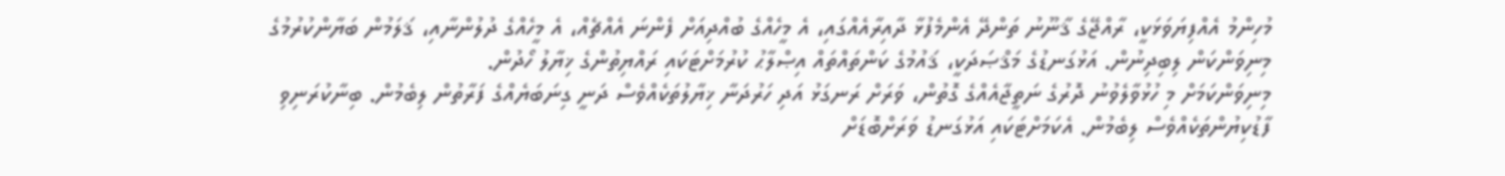މުހިންމު އެއްފިޔަވަޅަކީ، ރާއްޖޭގެ ޤާނޫނު ތަންދޭ އެންމެފުޅާ ދާއިރާއެއްގައި، އެ މީހެއްގެ ބުއްދިއަށް ފެންނަ އެއްޗެއް، އެ މީހެއްގެ ދުލުންނާއި، ޤަލަމުން ބަޔާންކުރުމުގެ މިނިވަންކަން ލިބިދިނުން. އަޅުގަނޑުގެ މަޤްޞަދަކީ، ޤައުމުގެ ކަންތައްތައް އިޞްލާޙު ކުރުމަށްޓަކައި ރައްޔިތުންގެ ޚިޔާލު ހޯދުން.
މިނިވަންކަމަށް މި ހުޅުވާލެވުނު ދޮރުގެ ނަތީޖާއެއްގެ ގޮތުން، ވަރަށް ރަނގަޅު އަދި ހަރުދަނާ ޚިޔާލުތަކެއްވެސް ދަނީ ގިނަބަޔެއްގެ ފަރާތުން ލިބެމުން. ބިނާކުރަނިވި ފާޑުކިޔުންތަކެއްވެސް ލިބެމުން. އެކަމަށްޓަކައި އަޅުގަނޑު ވަރަށްބޮޑަށް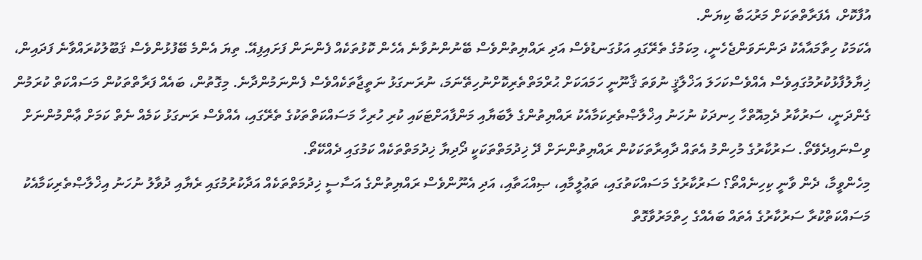އުފާކޮށް، އެފަރާތްތަކަށް މަރުޙަބާ ކިޔަން.
އެކަމަކު ހިތާމައާއެކު ދަންނަވަންޖެހެނީ، މިކަމުގެ ތެރޭގައި އަޅުގަނޑުވެސް އަދި ރައްޔިތުންވެސް ބޭނުންނުވާނެ އެހެން ކޮޅުތަކެއް ފެންނަން ފަށައިފިއޭ. ތިޔަ އެންމެ ބޭފުޅުންވެސް ޤަބޫލުކުރައްވާނެ ފަދައިން، ޚިޔާލުފާޅުކުރުމުގައިވެސް އެއްވެސްކަހަލަ އަޚްލާޤީ ނުވަތަ ޤާނޫނީ ހަމައަކަށް ޙުރްމަތްތެރިކޮށްނުހިތޭނަމަ، ނުރަނގަޅު ނަތީޖާތަކެއްވެސް ފެންނަމުންދާނެ. މިގޮތުން، ބައެއް ފަރާތްތަކުން މަސައްކަތް ކުރަމުން ގެންދަނީ، ސަރުކާރު ދެމިއޮތްހާ ހިނދަކު ނުހަނު އިޚްލާޞްތެރިކަމާއެކު ރައްޔިތުންގެ ލާބަޔާއި މަންފާއަށްޓަކައި ކުރި ހުރިހާ މަސައްކަތްތަކުގެ ތެރޭގައި، އެއްވެސް ރަނގަޅު ކަމެއް ނެތް ކަމަށް ޢާންމުންނަށް ވިސްނައިދެވޭތޯ. ސަރުކާރުގެ މުހިންމު އެތައް ދާއިރާތަކަކުން ރައްޔިތުންނަށް ދޭ ޚިދުމަތްތަކަކީ ދޯދިޔާ ޚިދުމަތްތަކެއް ކަމުގައި ދެއްކޭތޯ.
މިހެންވީމާ، ދެން ވާނީ ކިހިނެއްތޯ؟ ސަރުކާރުގެ މަސައްކަތުގައި، ތަޢުލީމާއި، ޞިއްޙަތާއި، އަދި އެނޫންވެސް ރައްޔިތުންގެ އަސާސީ ޚިދުމަތްތަކެއް އަދާކުރުމުގައި ރެޔާއި ދުވާލު ނުހަނު އިޚްލާޞްތެރިކަމާއެކު މަސައްކަތްކުރާ ސަރުކާރުގެ އެތައް ބައެއްގެ ހިތްމަރުވާގޮތް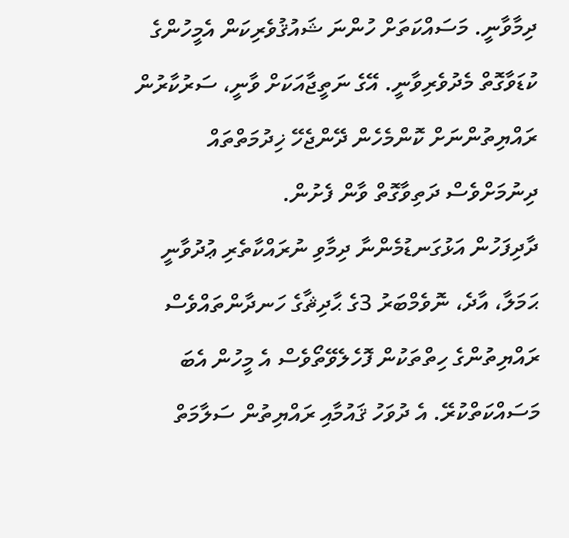ދިމާވާނީ. މަސައްކަތަށް ހުންނަ ޝައުޤުވެރިކަން އެމީހުންގެ ކުޑަވާގޮތް މެދުވެރިވާނީ. އޭގެ ނަތީޖާއަކަށް ވާނީ، ސަރުކާރުން ރައްޔިތުންނަށް ކޮންމެހެން ދޭންޖެހޭ ޚިދުމަތްތައް ދިނުމަށްވެސް ދަތިވާގޮތް ވާން ފެށުން.
ދާދިފަހުން އަޅުގަނޑުމެންނާ ދިމާވި ނުރައްކާތެރި ޢުދުވާނީ ޙަމަލާ، އާދެ، ނޮވެމްބަރު 3ގެ ޙާދިޘާގެ ހަނދާންތައްވެސް ރައްޔިތުންގެ ހިތްތަކުން ފޮހެލެވޭތޯވެސް އެ މީހުން އެބަ މަސައްކަތްކުރޭ. އެ ދުވަހު ޤައުމާއި ރައްޔިތުން ސަލާމަތް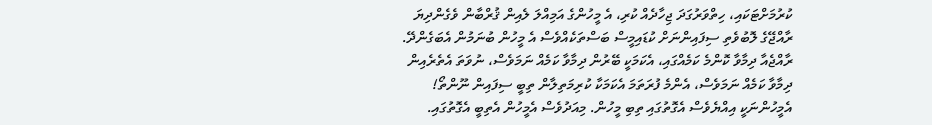ކުރުމަށްޓަކައި، ހިތްވަރުގަދަ ޖިހާދެއް ކުރި، އެ މީހުންގެ އަމިއްލަ ލެއިން ޤުރްބާން ވެގެންދިޔަ ރާއްޖޭގެ ލޮބުވެތި ސިފައިންނަށް ކުޑައިމީސް ބަސްތަކެއްވެސް އެ މީހުން ބުނަމުން އެބަގެންދޭ.
ރާއްޖެއާ ދިމާވާ ކޮންމެ ކަމެއްގައި، އެކަމަކީ ބޭރުން ދިމާވާ ކަމެއް ނަމަވެސް، ނުވަތަ އެތެރެއިން ދިމާވާ ކަމެއް ނަމަވެސް، އެންމެ ފުރަތަމަ އެކަމަކާ ކުރިމަތިލާން ތިބީ ސިފައިން ނޫންތޯ! އެމީހުންނަކީ އިއްޔެވެސް އެގޮތުގައި ތިބި މީހުން. މިއަދުވެސް އެމީހުން އެތިބީ އެގޮތުގައި.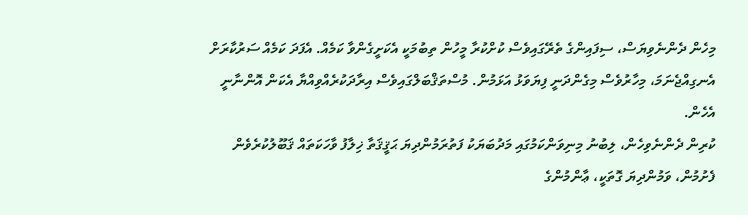މިހެން ދެންނެވިޔަސް، ސިފައިންގެ ތެރޭގައިވެސް ކުށްކުރާ މީހުން ތިބުމަކީ އެކަށީގެންވާ ކަމެއް. އެފަދަ ކަމެއް ސަރުކާރަށް އެނގިއްޖެނަމަ، މިހާރުވެސް މިގެންދަނީ ފިޔަވަޅު އަޅަމުން. މުސްތަޤްބަލްގައިވެސް އިރާދަކުރެއްވިއްޔާ އެކަން އޮންނާނީ އެހެން.
ކުރިން ދެންނެވިހެން، ލިބުނު މިނިވަންކަމުގައި މަދުބަޔަކު ފަތުރަމުންދިޔަ ޙަޤީޤަތާ ޚިލާފު ވާހަކަތައް ޤަބޫލުކުރެވެން ފެށުމުން، ވަމުންދިޔަ ގޮތަކީ، ޢާންމުންގެ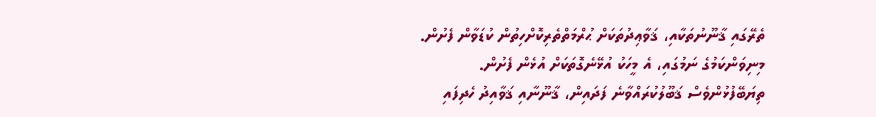ތެރޭގައި ޤާނޫނުތަކާއި، ޤަވާޢިދުތަކަށް ޙުރްމަތްތެރިކޮށްހިތުން ކުޑަވާން ފެށުން. މިނިވަންކަމުގެ ނަމުގައި، އެ މީހަކު އުޅޭނެގޮތަކަށް އުޅެން ފެށުން. ތިޔަބޭފުޅުންވެސް ޤަބޫލުކުރައްވާނެ ފަދައިން، ޤާނޫނާއި ޤަވާއިދު ހެދިފައި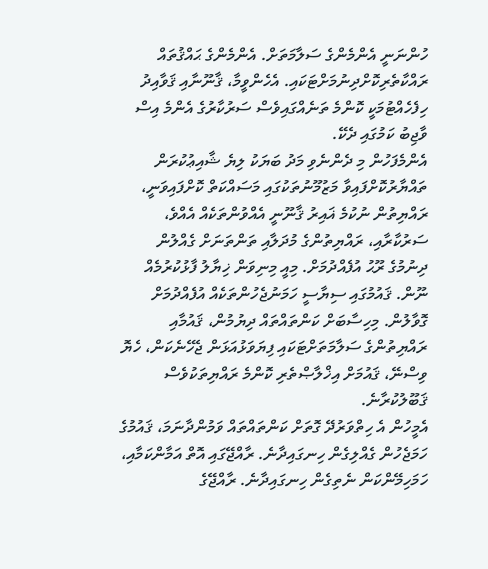ހުންނަނީ އެންމެންގެ ސަލާމަތަށް. އެންމެންގެ ޙައްޤުތައް ރައްކާތެރިކޮށްދިނުމަށްޓަކައި. އެހެންވީމާ، ޤާނޫނާއި ޤަވާއިދު ހިފެހެއްޓުމަކީ ކޮންމެ ތަނެއްގައިވެސް ސަރުކާރުގެ އެންމެ އިސް ވާޖިބު ކަމުގައި ދެކޭ.
އެންމެފަހުން މި ދެންނެވި މަދު ބަޔަކު ލިޔެ ޝާއިޢުކުރަން ތައްޔާރުކޮށްފައިވާ މަޒުމޫނުތަކުގައި މަސައްކަތް ކޮށްފައިވަނީ، ރައްޔިތުން ނުކުމެ ޣައިރު ޤާނޫނީ އެއްވުންތަކެއް އެއްވެ، ސަރުކާރާއި، ރައްޔިތުންގެ މުދަލާއި ތަންތަނަށް ގެއްލުން ދިނުމުގެ ރޫޙު އުފެއްދުމަށް. މިއީ މިނިވަން ޚިޔާލު ފާޅުކުރުމެއް ނޫން. ޤައުމުގައި ސިޔާސީ ހަމަނުޖެހުންތަކެއް އުފެއްދުމަށް ގޮވާލުން. މިހިސާބަށް ކަންތައްތައް ދިޔުމުން، ޤައުމާއި ރައްޔިތުންގެ ސަލާމަތަށްޓަކައި ފިޔަވަޅުއަޅަން ޖެހޭނެކަން، ހެޔޮ ވިސްނޭ، ޤައުމަށް އިޚްލާޞްތެރި ކޮންމެ ރައްޔިތަކުވެސް ޤަބޫލުކުރާނެ.
އެމީހުން އެ ހިތްވަރުދޭ ގޮތަށް ކަންތައްތައް ވަމުންދާނަމަ، ޤައުމުގެ ހަމަޖެހުން ގެއްލިގެން ހިނގައިދާނެ. ރާއްޖޭގައި އޮތް އަމާންކަމާއި، ހަމަހިމޭންކަން ނެތިގެން ހިނގައިދާނެ. ރާއްޖޭގެ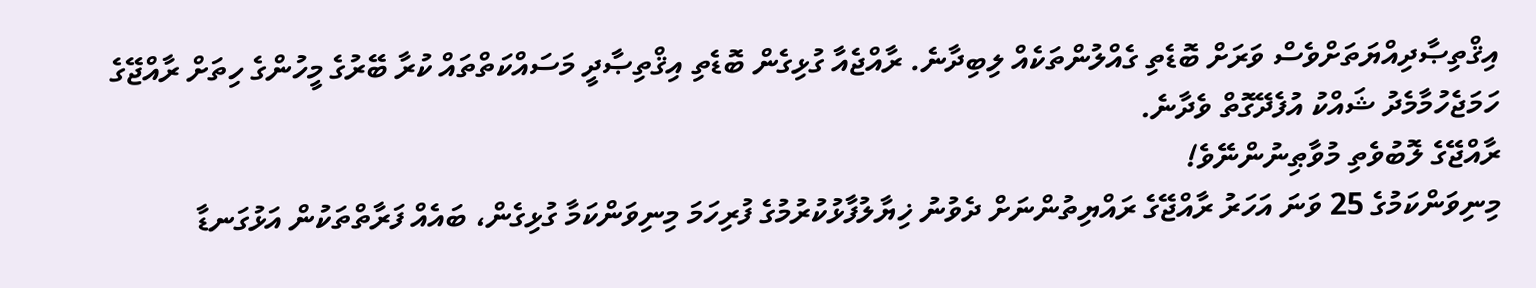އިޤްތިޞާދިއްޔަތަށްވެސް ވަރަށް ބޮޑެތި ގެއްލުންތަކެއް ލިބިދާނެ. ރާއްޖެއާ ގުޅިގެން ބޮޑެތި އިޤްތިޞާދީ މަސައްކަތްތައް ކުރާ ބޭރުގެ މީހުންގެ ހިތަށް ރާއްޖޭގެ ހަމަޖެހުމާމެދު ޝައްކު އުފެދޭގޮތް ވެދާނެ.
ރާއްޖޭގެ ލޮބުވެތި މުވާޠިނުންނޭވެ!
މިނިވަންކަމުގެ 25 ވަނަ އަހަރު ރާއްޖޭގެ ރައްޔިތުންނަށް ދެވުނު ޚިޔާލުފާޅުކުރުމުގެ ފުރިހަމަ މިނިވަންކަމާ ގުޅިގެން، ބައެއް ފަރާތްތަކުން އަޅުގަނޑާ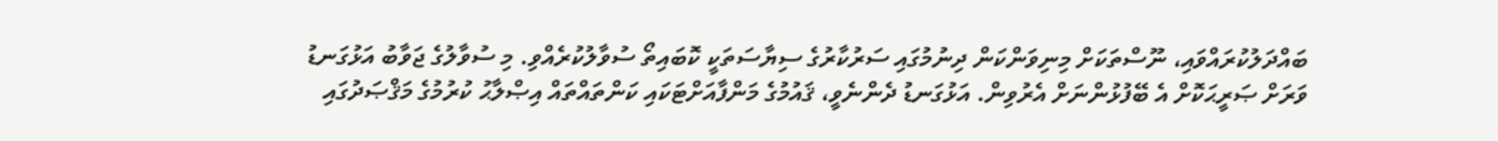ބައްދަލުކުރައްވައި، ނޫސްތަކަށް މިނިވަންކަން ދިނުމުގައި ސަރުކާރުގެ ސިޔާސަތަކީ ކޮބައިތޯ ސުވާލުކުރެއްވި. މި ސުވާލުގެ ޖަވާބު އަޅުގަނޑު ވަރަށް ޞަރީޙަކޮށް އެ ބޭފުޅުންނަށް އެރުވިން. އަޅުގަނޑު ދެންނެވީ، ޤައުމުގެ މަންފާއަށްޓަކައި ކަންތައްތައް އިޞްލާޙު ކުރުމުގެ މަޤްޞަދުގައި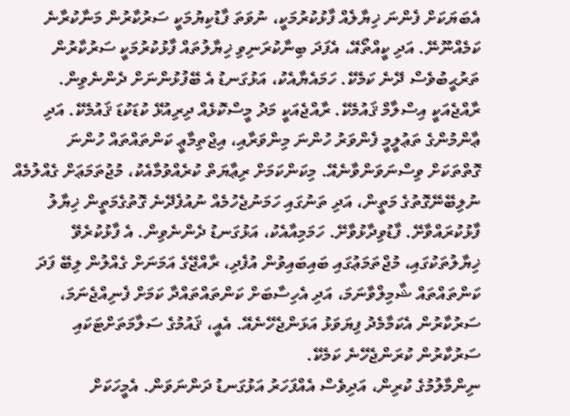އެބަޔަކަށް ފެންނަ ޚިޔާލެއް ފާޅުކުރުމަކީ، ނުވަތަ ފާޑުކިޔުމަކީ ސަރުކާރުން މަނާކުރާނެ ކަމެއްނޫނޭ. އަދި ކީއްތޯއޭ، އެފަދަ ބިނާކުރަނިވި ޚިޔާލުތައް ފާޅުކުރުމަކީ ސަރުކާރުން ތަރުޙީބުވެސް ދޭނެ ކަމެކޭ. ހަމައެޔާއެކު، އަޅުގަނޑު އެ ބޭފުޅުންނަށް ދެންނެވިން. ރާއްޖެއަކީ އިސްލާމް ޤައުމެކޭ. ރާއްޖެއަކީ މަދު މީސްކޮޅެއް ދިރިއުޅޭ ކުޑަކުޑަ ޤައުމެކޭ. އަދި ޢާންމުންގެ ތަޢުލީމީ ފެންވަރު ހުންނަ މިންވަރާއި، އިޖްތިމާޢީ ކަންތައްތައް ހުންނަ ގޮތްތަކަށް ވިސްނަވަންވާނެއޭ. މިކަންކަމަށް ރިޢާޔަތް ކުރެއްވުމާއެކު، މުޖުތަމަޢަށް ގެއްލުމެއް ނުލިބޭނޭގޮތުގެ މަތީން، އަދި ތަނުގައި ހަމަނުޖެހުމެއް ނުއުފެދޭނެ ގޮތުގެމަތީން ޚިޔާލު ފާޅުކުރައްވާށޭ. ފާޑުވިދާޅުވާށޭ. ހަމަމިއާއެކު، އަޅުގަނޑު ދެންނެވިން. އެ ފާޅުކުރެވޭ ޚިޔާލުތަކުގައި، މުޖްތަމަޢުގައި ބައިބައިވުން އުފެދި، ރާއްޖޭގެ އަމަނަށް ގެއްލުން ލިބޭ ފަދަ ކަންތައްތައް ޝާމިލްވާނަމަ، އަދި އެހިސާބަށް ކަންތައްތައްދާ ކަމަށް ފެނިއްޖެނަމަ، ސަރުކާރުން އެކަމާމެދު ފިޔަވަޅު އަޅަންޖެހޭނެއޭ. އެއީ، ޤައުމުގެ ސަލާމަތަށްޓަކައި ސަރުކާރުން ކުރަންޖެހޭނެ ކަމެކޭ.
ނިންމާލުމުގެ ކުރިން، އަދިވެސް އެއްފަހަރު އަޅުގަނޑު ދަންނަވަން. އެމީހަކަށް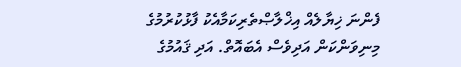ފެންނަ ޚިޔާލެއް އިޚްލާޞްތެރިކަމާއެކު ފާޅުކުރުމުގެ މިނިވަންކަން އަދިވެސް އެބައޮތް. އަދި ޤައުމުގެ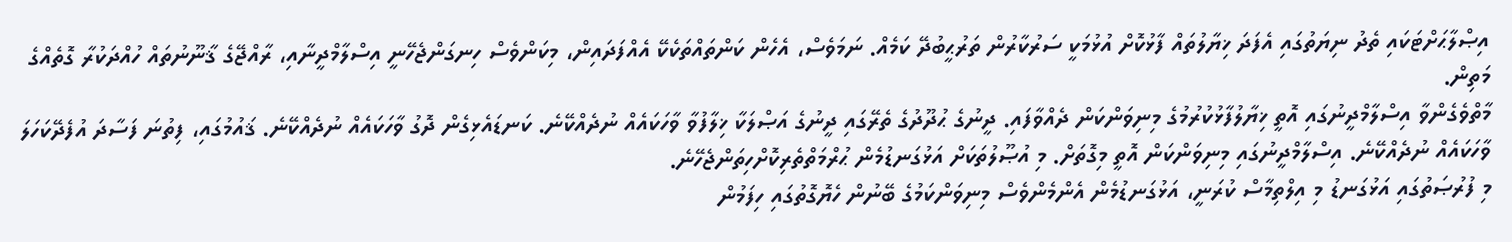އިޞްލާޙަށްޓަކައި ތެދު ނިޔަތުގައި އެފަދަ ޚިޔާލުތައް ފާޅުކޮށް އުޅުމަކީ ސަރުކާރުން ތަރުޙީބުދޭ ކަމެއް. ނަމަވެސް، އެހެން ކަންތައްތަކެކޭ އެއްފަދައިން، މިކަންވެސް ހިނގަންޖެހޭނީ އިސްލާމްދީނާއި، ރާއްޖޭގެ ޤާނޫނުތައް ހުއްދަކުރާ ގޮތެއްގެ މަތިން.
މާތްވެގެންވާ އިސްލާމްދީނުގައި އޮތީ ޚިޔާލުފާޅުކުރުމުގެ މިނިވަންކަން ދެއްވާފައި. ދީނުގެ ޙުދޫދުގެ ތެރޭގައި ދީނުގެ އަޞްލަކާ ޚިލާފުވާ ވާހަކައެއް ނުދެއްކޭނެ. ކަނޑައެޅިގެން ދޮގު ވާހަކައެއް ނުދެއްކޭނެ. ޤައުމުގައި، ފިތުނަ ފަސާދަ އުފެދޭކަހަލަ ވާހަކައެއް ނުދެއްކޭނެ. އިސްލާމްދީނުގައި މިނިވަންކަން އޮތީ މިގޮތަށް. މި އުޞޫލުތަކަށް އަޅުގަނޑުމެން ޙުރްމަތްތެރިކޮށްހިތަންޖެހޭނެ.
މި ފުރުޞަތުގައި އަޅުގަނޑު މި އިލްތިމާސް ކުރަނީ، އަޅުގަނޑުމެން އެންމެންވެސް މިނިވަންކަމުގެ ބޭނުން ހެޔޮގޮތުގައި ހިފަމުން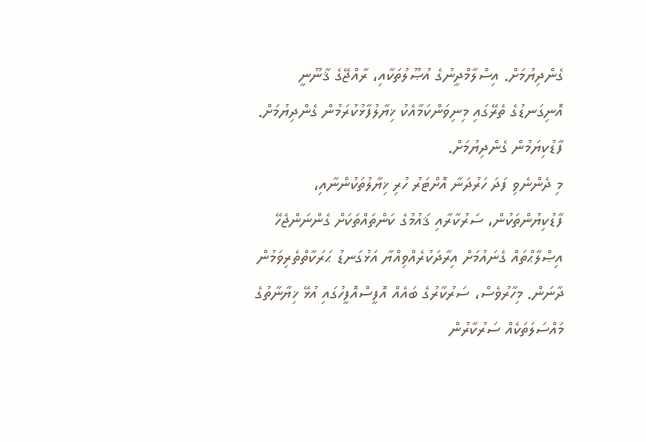ގެންދިޔުމަށް. އިސްލާމްދީނުގެ އުޞޫލުތަކާއި، ރާއްޖޭގެ ޤާނޫނީ އޮނިގަނޑުގެ ތެރޭގައި މިނިވަންކަމާއެކު ޚިޔާލުފާޅުކުރަމުން ގެންދިޔުމަށް. ފާޑުކިޔަމުން ގެންދިޔުމަށް.
މި ދެންނެވި ފަދަ ހަރުދަނާ އޮށްޓަރު ހުރި ޚިޔާލުތަކުންނާއި، ފާޑުކިޔުންތަކުން، ސަރުކާރާއި ޤައުމުގެ ކަންތައްތަކަށް ގެންނަންޖެހޭ އިޞްލާޙްތައް ގެނައުމަށް އިރާދަކުރެއްވިއްޔާ އަޅުގަނޑު ޙަރަކާތްތެރިވަމުން ދާނަން. މިހާރުވެސް، ސަރުކާރުގެ ބައެއް އޮފީސްއޮފީހުގައި އުޅޭ ޚިޔާނާތުގެ މައްސަލަތަކެއް ސަރުކާރުން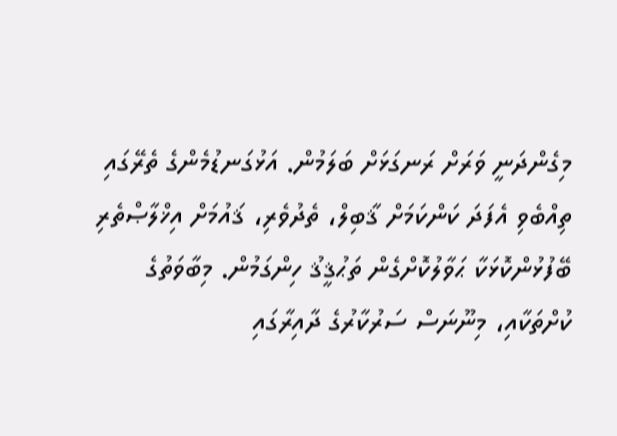މިގެންދަނީ ވަރަށް ރަނގަޅަށް ބަލަމުން. އަޅުގަނޑުމެންގެ ތެރޭގައި ތިއްބެވި އެފަދަ ކަންކަމަށް ޤާބިލް، ތެދުވެރި، ޤައުމަށް އިޚްލާޞްތެރި ބޭފުޅުންކޮޅަކާ ޙަވާލުކޮށްގެން ތަޙުޤީޤު ހިންގަމުން. މިބާވަތުގެ ކުށްތަކާއި، މިނޫނަސް ސަރުކާރުގެ ދާއިރާގައި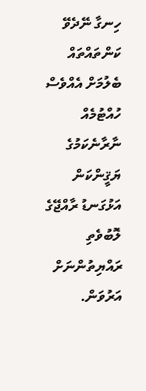ހިނގާ ނޭދެވޭ ކަންތައްތައް ބެލުމަށް އެއްވެސް ހުއްޓުމެއް ނާރާނެކަމުގެ ޔަޤީންކަން އަޅުގަނޑު ރާއްޖޭގެ ލޮބުވެތި ރައްޔިތުންނަށް އަރުވަން.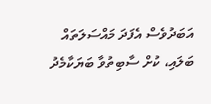އަބަދުވެސް އެފަދަ މައްސަލަތައް ބަލައި، ކުށް ސާބިތުވާ ބަޔަކާމެދު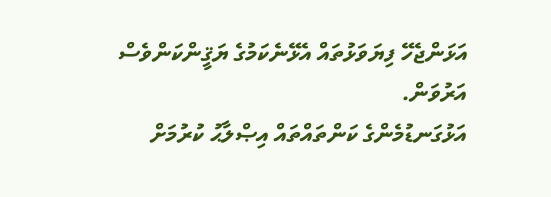އަޅަންޖެހޭ ފިޔަވަޅުތައް އެޅޭނެކަމުގެ ޔަޤީންކަންވެސް އަރުވަން.
އަޅުގަނޑުމެންގެ ކަންތައްތައް އިޞްލާޙު ކުރުމަށް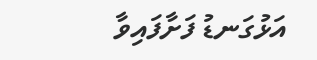އަޅުގަނޑު ފަށާފައިވާ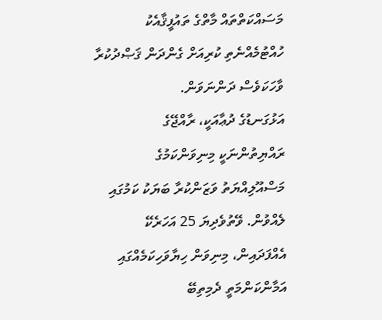މަސައްކަތްތައް މާތްގެ ތައުފީޤާއެކު ހުއްޓުމެއްނެތި ކުރިއަށް ގެންދަން ޤަޞްދުކުރާ ވާހަކަވެސް ދަންނަވަން.
އަޅުގަނޑުގެ ދުޢާއަކީ، ރާއްޖޭގެ ރައްޔިތުންނަކީ މިނިވަންކަމުގެ މަސްއޫލިއްޔަތު ވަޒަންކުރާ ބަޔަކު ކަމުގައި ލެއްވުން. ވޭތުވެދިޔަ 25 އަހަރެކޭ އެއްފަދައިން، މިނިވަން ހިޔާވަހިކަމެއްގައި އަމާންކަންމަތީ ދެމިތިބޭ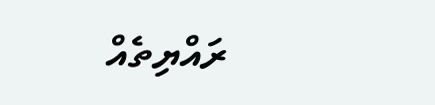ރައްޔިތެއް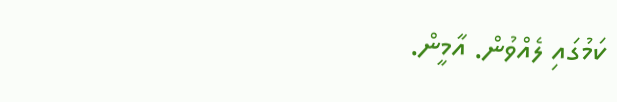ކަމުގައި ލެއްވުން. އާމީން.